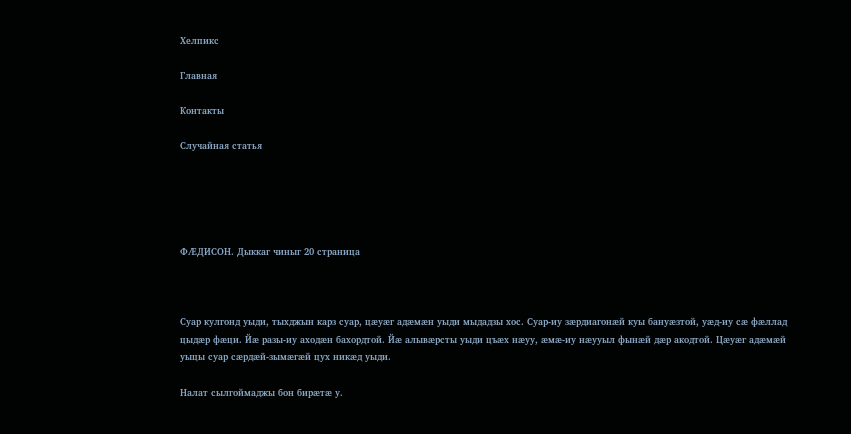Хелпикс

Главная

Контакты

Случайная статья





ФÆДИСОН. Дыккаг чиныг 20 страница



Суар кулгонд уыди, тыхджын карз суар, цæуæг адæмæн уыди мыдадзы хос. Суар-иу зæрдиагонæй куы бануæзтой, уæд-иу сæ фæллад цыдæр фæци. Йæ разы-иу аходæн бахордтой. Йæ алывæрсты уыди цъæх нæуу, æмæ-иу нæууыл фынæй дæр акодтой. Цæуæг адæмæй уыцы суар сæрдæй-зымæгæй цух никæд уыди.

Налат сылгоймаджы бон бирæтæ у.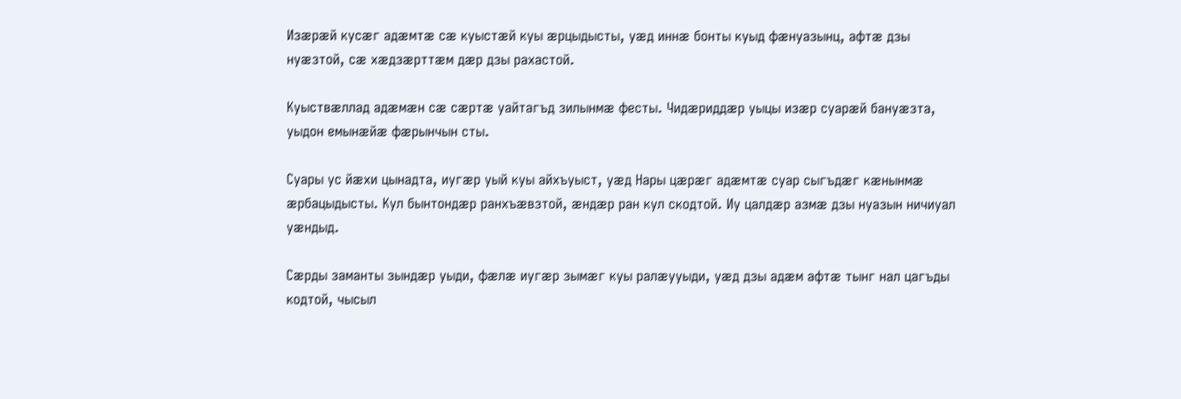Изæрæй кусæг адæмтæ сæ куыстæй куы æрцыдысты, уæд иннæ бонты куыд фæнуазынц, афтæ дзы нуæзтой, сæ хæдзæрттæм дæр дзы рахастой.

Куыствæллад адæмæн сæ сæртæ уайтагъд зилынмæ фесты. Чидæриддæр уыцы изæр суарæй бануæзта, уыдон емынæйæ фæрынчын сты.

Суары ус йæхи цынадта, иугæр уый куы айхъуыст, уæд Нары цæрæг адæмтæ суар сыгъдæг кæнынмæ æрбацыдысты. Кул бынтондæр ранхъæвзтой, æндæр ран кул скодтой. Иу цалдæр азмæ дзы нуазын ничиуал уæндыд.

Сæрды заманты зындæр уыди, фæлæ иугæр зымæг куы ралæууыди, уæд дзы адæм афтæ тынг нал цагъды кодтой, чысыл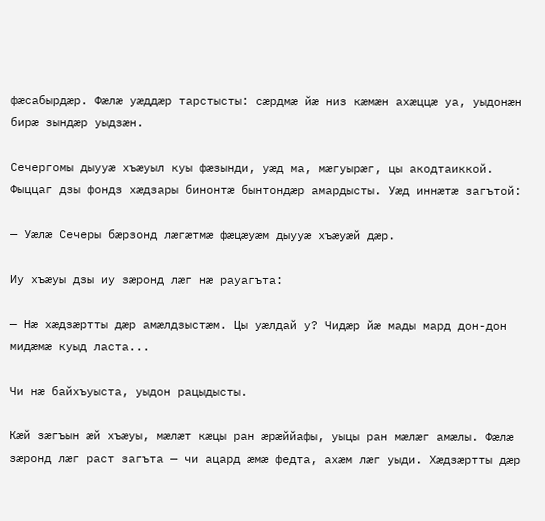фæсабырдæр. Фæлæ уæддæр тарстысты: сæрдмæ йæ низ кæмæн ахæццæ уа, уыдонæн бирæ зындæр уыдзæн.

Сечергомы дыууæ хъæуыл куы фæзынди, уæд ма, мæгуырæг, цы акодтаиккой. Фыццаг дзы фондз хæдзары бинонтæ бынтондæр амардысты. Уæд иннæтæ загътой:

— Уæлæ Сечеры бæрзонд лæгæтмæ фæцæуæм дыууæ хъæуæй дæр.

Иу хъæуы дзы иу зæронд лæг нæ рауагъта:

— Нæ хæдзæртты дæр амæлдзыстæм. Цы уæлдай у? Чидæр йæ мады мард дон-дон мидæмæ куыд ласта...

Чи нæ байхъуыста, уыдон рацыдысты.

Кæй зæгъын æй хъæуы, мæлæт кæцы ран æрæййафы, уыцы ран мæлæг амæлы. Фæлæ зæронд лæг раст загъта — чи ацард æмæ федта, ахæм лæг уыди. Хæдзæртты дæр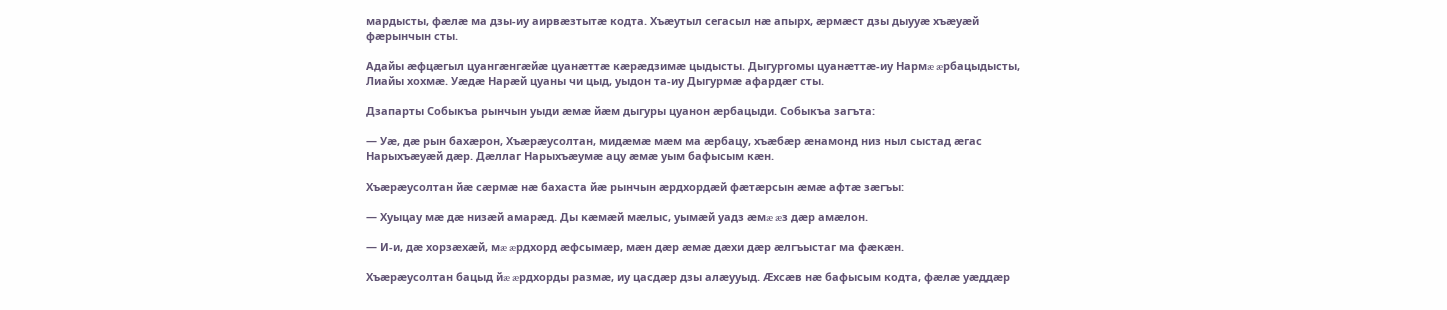мардысты, фæлæ ма дзы-иу аирвæзтытæ кодта. Хъæутыл сегасыл нæ апырх, æрмæст дзы дыууæ хъæуæй фæрынчын сты.

Адайы æфцæгыл цуангæнгæйæ цуанæттæ кæрæдзимæ цыдысты. Дыгургомы цуанæттæ-иу Нармæ æрбацыдысты, Лиайы хохмæ. Уæдæ Нарæй цуаны чи цыд, уыдон та-иу Дыгурмæ афардæг сты.

Дзапарты Собыкъа рынчын уыди æмæ йæм дыгуры цуанон æрбацыди. Собыкъа загъта:

— Уæ, дæ рын бахæрон, Хъæрæусолтан, мидæмæ мæм ма æрбацу, хъæбæр æнамонд низ ныл сыстад æгас Нарыхъæуæй дæр. Дæллаг Нарыхъæумæ ацу æмæ уым бафысым кæн.

Хъæрæусолтан йæ сæрмæ нæ бахаста йæ рынчын æрдхордæй фæтæрсын æмæ афтæ зæгъы:

— Хуыцау мæ дæ низæй амарæд. Ды кæмæй мæлыс, уымæй уадз æмæ æз дæр амæлон.

— И-и, дæ хорзæхæй, мæ æрдхорд æфсымæр, мæн дæр æмæ дæхи дæр æлгъыстаг ма фæкæн.

Хъæрæусолтан бацыд йæ æрдхорды размæ, иу цасдæр дзы алæууыд. Æхсæв нæ бафысым кодта, фæлæ уæддæр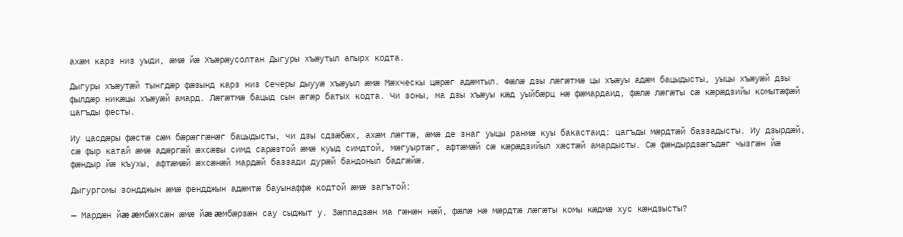ахæм карз низ уыди, æмæ йæ Хъæрæусолтан Дыгуры хъæутыл апырх кодта.

Дыгуры хъæутæй тынгдæр фæзынд карз низ Сечеры дыууæ хъæуыл æмæ Мæхческы цæрæг адæмтыл. Фæлæ дзы лæгæтмæ цы хъæуы адæм бацыдысты, уыцы хъæуæй дзы фылдæр никæцы хъæуæй амард. Лæгæтмæ бацыд сын æгæр батых кодта. Чи зоны, ма дзы хъæуы кæд уыйбæрц нæ фæмардаид, фæлæ лæгæты сæ кæрæдзийы комытæфæй цагъды фесты.

Иу цасдæры фæстæ сæм бæрæггæнæг бацыдысты, чи дзы сдзæбæх, ахæм лæгтæ, æмæ де знаг уыцы ранмæ куы бакастаид: цагъды мæрдтæй баззадысты. Иу дзырдæй, сæ фыр катай æмæ адæргæй æхсæвы симд сарæзтой æмæ куыд симдтой, мæгуыртæг, афтæмæй сæ кæрæдзийыл хæстæй амардысты. Сæ фæндырдзæгъдæг чызгæн йæ фæндыр йæ къухы, афтæмæй æхсæнæй мардæй баззади дурæй бандоныл бадгæйæ.

Дыгургомы зондджын æмæ фендджын адæмтæ бауынаффæ кодтой æмæ загътой:

— Мардæн йæ æмбæхсæн æмæ йæ æмбæрзæн сау сыджыт у. Зæппадзæн ма гæнæн нæй, фæлæ нæ мæрдтæ лæгæты комы кæдмæ хус кæндзысты?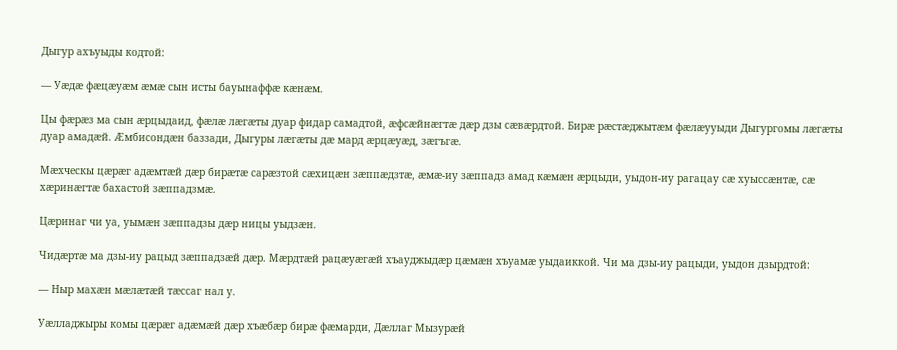Дыгур ахъуыды кодтой:

— Уæдæ фæцæуæм æмæ сын исты бауынаффæ кæнæм.

Цы фæрæз ма сын æрцыдаид, фæлæ лæгæты дуар фидар самадтой, æфсæйнæгтæ дæр дзы сæвæрдтой. Бирæ рæстæджытæм фæлæууыди Дыгургомы лæгæты дуар амадæй. Æмбисондæн баззади, Дыгуры лæгæты дæ мард æрцæуæд, зæгъгæ.

Мæхческы цæрæг адæмтæй дæр бирæтæ сарæзтой сæхицæн зæппæдзтæ, æмæ-иу зæппадз амад кæмæн æрцыди, уыдон-иу рагацау сæ хуыссæнтæ, сæ хæринæгтæ бахастой зæппадзмæ.

Цæринаг чи уа, уымæн зæппадзы дæр ницы уыдзæн.

Чидæртæ ма дзы-иу рацыд зæппадзæй дæр. Мæрдтæй рацæуæгæй хъауджыдæр цæмæн хъуамæ уыдаиккой. Чи ма дзы-иу рацыди, уыдон дзырдтой:

— Ныр махæн мæлæтæй тæссаг нал у.

Уæлладжыры комы цæрæг адæмæй дæр хъæбæр бирæ фæмарди, Дæллаг Мызурæй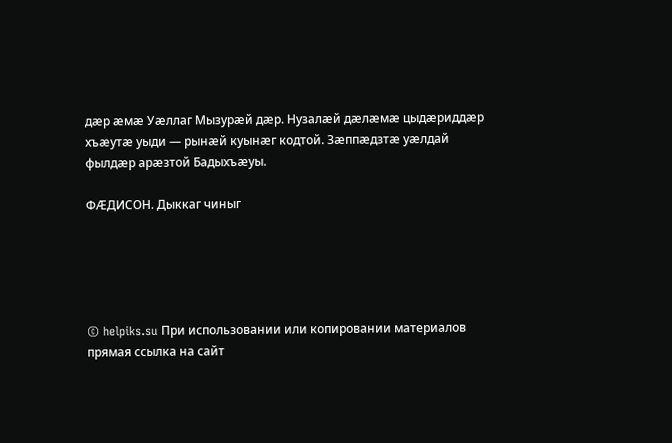дæр æмæ Уæллаг Мызурæй дæр. Нузалæй дæлæмæ цыдæриддæр хъæутæ уыди — рынæй куынæг кодтой. Зæппæдзтæ уæлдай фылдæр арæзтой Бадыхъæуы.

ФÆДИСОН. Дыккаг чиныг





© helpiks.su При использовании или копировании материалов прямая ссылка на сайт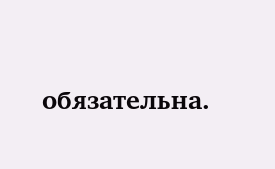обязательна.